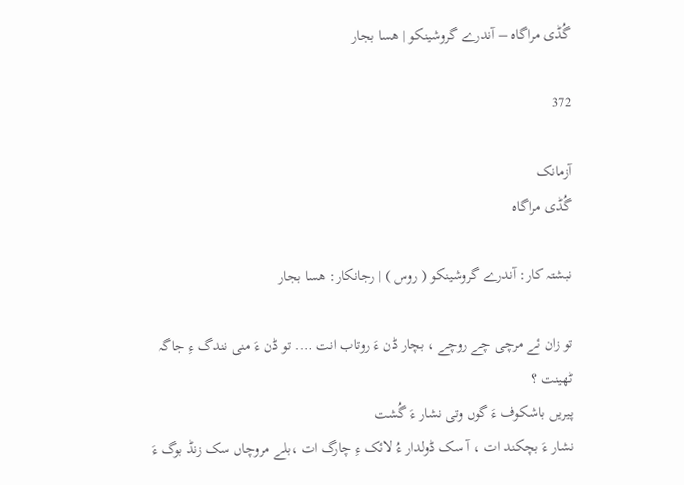گُڈی مراگاه – آندرے گروشینکو | هسا بجار

372

آزمانک
گُڈی مراگاه

نبشتہ کار: آندرے گروشینکو ( روس ) | رجانکار: هسا بجار

تو زان ئے مرچی چے روچے ، بچار ڈن ءَ روتاب انت …. تو ڈن ءَ منی نندگ ءِ جاگہ ٹھینت ؟
پیریں باشکوف ءَ گوں وتی نشار ءَ گُشت
نشار ءَ بچکند ات ، آ سک ڈولدار ءُ لائک ءِ چارگ ات ،بلے مروچاں سک زنڈ بوگ ءَ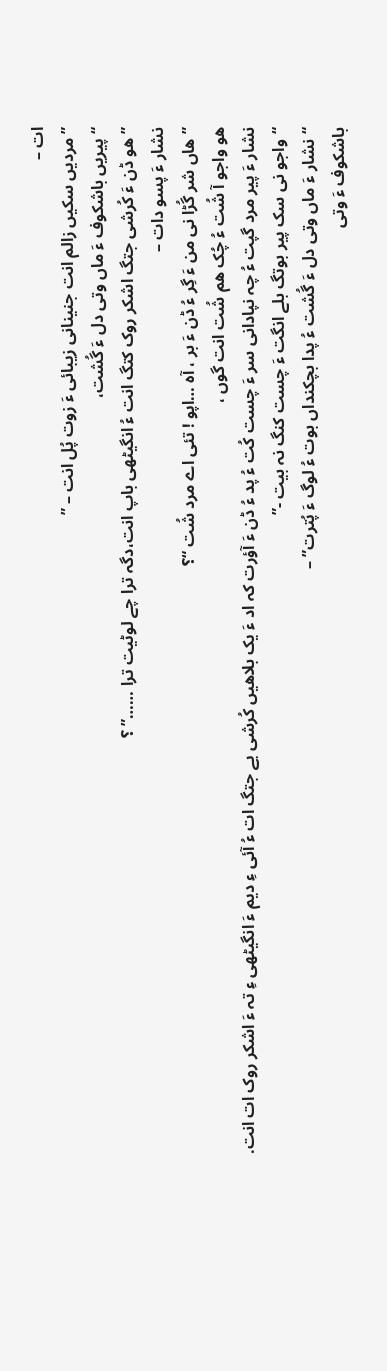ات –
” مردیں سکیں زالم انت جنینانی زیبائی ءَ زوت پُل انت – ”
“پیریں باشکوف ءَ ماں وتی دل ءَ گُشت،
” هو ڈن ءَ کُرشی جتگ اشکر روک کتگ انت ءُ انگیٹهی باپ انت،دگہ ترا چے لوٹیت ترا ……” ؟
نشار ءَ پسو دات –
” هاں شر گُڑا نی من ءَ گِر ءُ ڈن ءَ بر ، آه …اپو ! تئی اے مرد شُت “؟
هو واجو آ شُت ءُ چُک هم شُت انت گوں ،
نشار ءَ پیر مرد گپت ءُ چہ نپادانی سر ءَ چست کُت ءُ پد ءُ ڈن ءَ آؤرت کہ اد ءَ یک بلاھیں کُرشی یے جتگ ات ءُ آئی ءِ دیم ءَ انگیٹهی ءِ تہ ءَ اشکر روک ات انت.
“واجو نی سک پیر بوتگ بلے انگت ءَ چست کنگ نہ بیت -”
“نشار ءَ ماں وتی دل ءَ گُشت ءُ پدا بچکنداں بوت ءُ لوگ ءَ پُترت” –
باشکوف ءَ وتی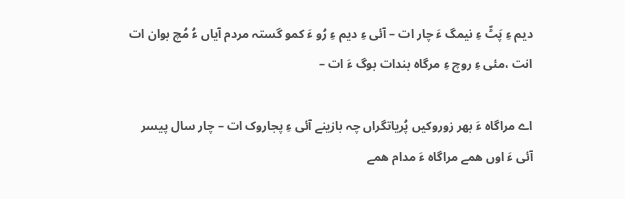دیم ءِ پَٹّ ءِ نیمگ ءَ چار ات – آئی ءِ دیم ءِ رُو ءَ کمو گستہ مردم آیاں ءُ مُچ بوان ات انت ،مئی ءِ روچ ءِ مرگاه بندات بوگ ءَ ات –

اے مراگاه ءَ بهر زوروکیں پُریاتگراں چہ بازینے آئی ءِ پجاروک ات – چار سال پیسر آئی ءَ اوں همے مراگاه ءَ مدام همے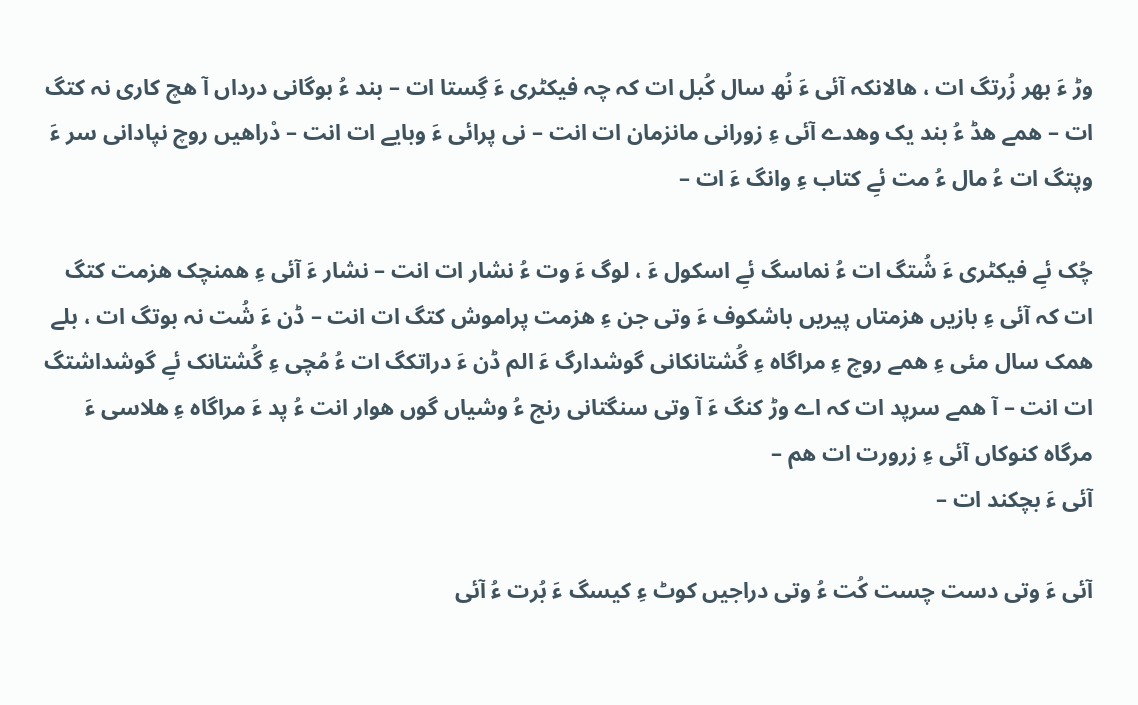وڑ ءَ بهر زُرتگ ات ، هالانکہ آئی ءَ نُھ سال کُبل ات کہ چہ فیکٹری ءَ گِستا ات – بند ءُ بوگانی درداں آ هچ کاری نہ کتگ ات – همے هڈ ءُ بند یک وهدے آئی ءِ زورانی مانزمان ات انت – نی پرائی ءَ وبایے ات انت – دْراھیں روچ نپادانی سر ءَ وپتگ ات ءُ مال ءُ مت ئےِ کتاب ءِ وانگ ءَ ات –

چُک ئےِ فیکٹری ءَ شُتگ ات ءُ نماسگ ئےِ اسکول ءَ ، لوگ ءَ وت ءُ نشار ات انت – نشار ءَ آئی ءِ همنچک هزمت کتگ ات کہ آئی ءِ بازیں هزمتاں پیریں باشکوف ءَ وتی جن ءِ هزمت پراموش کتگ ات انت – ڈن ءَ شُت نہ بوتگ ات ، بلے همک سال مئی ءِ همے روچ ءِ مراگاه ءِ گُشتانکانی گوشدارگ ءَ الم ڈن ءَ دراتکگ ات ءُ مُچی ءِ گُشتانک ئےِ گوشداشتگ ات انت – آ همے سرپد ات کہ اے وڑ کنگ ءَ آ وتی سنگتانی رنج ءُ وشیاں گوں هوار انت ءُ پد ءَ مراگاه ءِ هلاسی ءَ مرگاه کنوکاں آئی ءِ زرورت ات هم –
آئی ءَ بچکند ات –

آئی ءَ وتی دست چست کُت ءُ وتی دراجیں کوٹ ءِ کیسگ ءَ بُرت ءُ آئی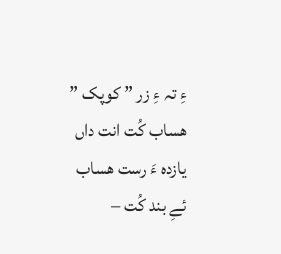ءِ تہ ءِ زر ” کوپک ” هساب کُت انت داں یازده ءَ رست هساب ئےِ بند کُت –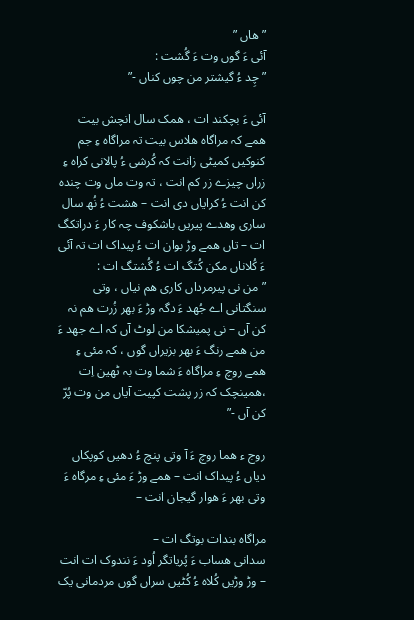” ھاں ”
آئی ءَ گوں وت ءَ گُشت :
” چِد ءُ گیشتر من چوں کناں -”

آئی ءَ بچکند ات ، همک سال انچش بیت همے کہ مراگاه هلاس بیت تہ مراگاه ءِ جم کنوکیں کمیٹی زانت کہ کُرشی ءُ پالانی کراہ ءِ زراں چیزے زر کم انت ، تہ وت ماں وت چنده کن انت ءُ کرایاں دی انت – ھشت ءُ نُھ سال ساری وهدے پیریں باشکوف چہ کار ءَ دراتکگ ات – تاں همے وڑ بوان ات ءُ پیداک ات تہ آئی ءَ کُلاناں مکن کُتگ ات ءُ گُشتگ ات :
” من نی پیرمرداں کاری هم نیاں ، وتی سنگتانی اے جُهد ءَ دگہ وڑ ءَ بهر زُرت هم نہ کن آں – نی پمیشکا من لوٹ آں کہ اے جهد ءَ من همے رنگ ءَ بهر بزیراں گوں ، کہ مئی ءِ همے روچ ءِ مراگاه ءَ شما وت بہ ٹھین اِت ،همینچک کہ زر پشت کپیت آیاں من وت پُرّ کن آں -”

روج ء هما روچ ءَ آ وتی پنچ ءُ دهیں کوپکاں دیاں ءُ پیداک انت – همے وڑ ءَ مئی ءِ مرگاه ءَ وتی بهر ءَ هوار گیجان انت –

مراگاه بندات بوتگ ات –
سدانی هساب ءَ پُریاتگر اُود ءَ نندوک ات انت – وڑ وڑیں کُلاه ءُ کُٹیں سراں گوں مردمانی یک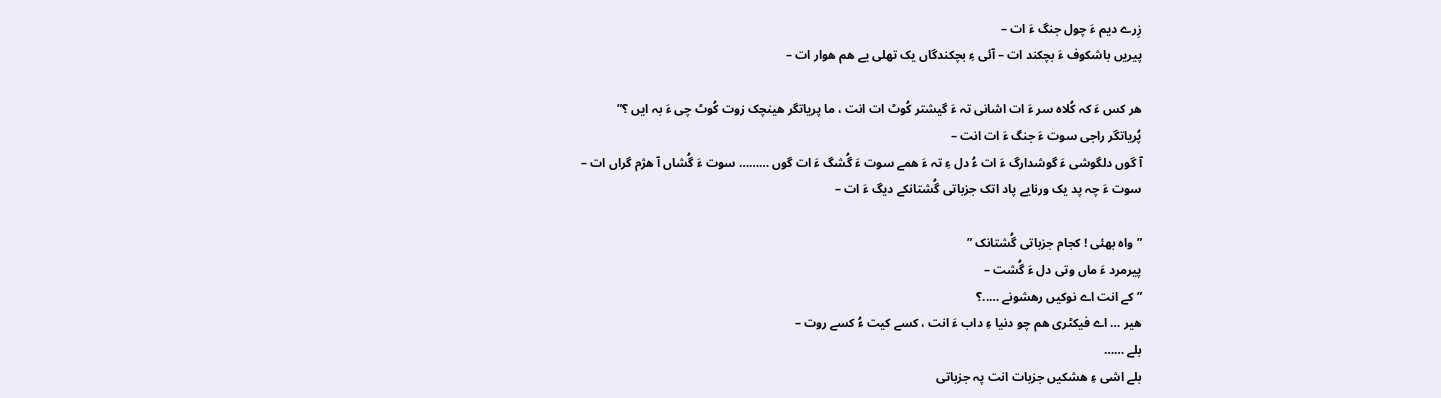زِرے دیم ءَ چول جنگ ءَ ات –
پیریں باشکوف ءَ بچکند ات – آئی ءِ بچکندگاں یک تھلی یے هم هوار ات –

ھر کس ءَ کہ کُلاه سر ءَ ات اشانی تہ ءَ گیشتر کُوٹ ات انت ، ما پریاتگر هینچک زوت کُوٹ چی ءَ بہ ایں ؟”
پُریاتگر راجی سوت ءَ جنگ ءَ ات انت –
آ گوں دلگوشی ءَ گوشدارگ ءَ ات ءُ دل ءِ تہ ءَ همے سوت ءَ گُشگ ءَ ات گوں ……… سوت ءَ گُشاں آ ھژم گراں ات –
سوت ءَ چہ پد یک ورنایے پاد اتک جزباتی گُشتانکے دیگ ءَ ات –

” واه بهئی ! کجام جزباتی گُشتانک ”
پیرمرد ءَ ماں وتی دل ءَ گُشت –
” کے انت اے نوکیں رهشونے …..؟
ھیر … اے فیکٹری هم چو دنیا ءِ داب ءَ انت ، کسے کیت ءُ کسے روت –
بلے ……
بلے اشی ءِ هشکیں جزبات انت پہ جزباتی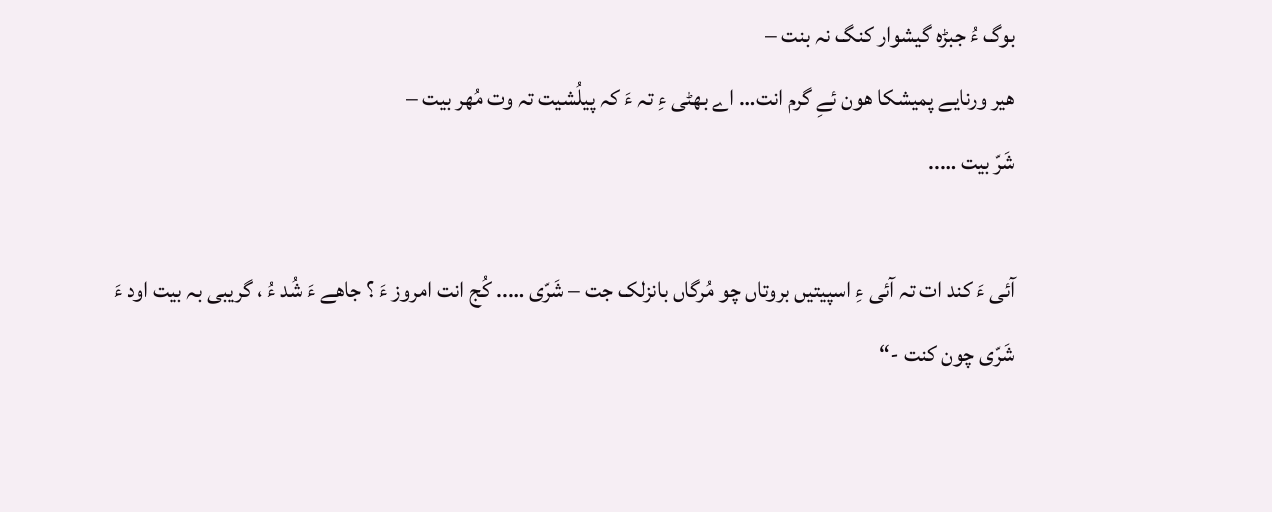بوگ ءُ جبڑه گیشوار کنگ نہ بنت –
ھیر ورنایے پمیشکا هون ئےِ گرم انت… اے بهٹی ءِ تہ ءَ کہ پیلُشیت تہ وت مُھر بیت –
شَرّ بیت …..

آئی ءَ کند ات تہ آئی ءِ اسپیتیں بروتاں چو مُرگاں بانزلک جت – شَرّی ….. کُج انت امروز ءَ ؟ جاهے ءَ شُد ءُ ، گریبی بہ بیت اود ءَ شَرّی چون کنت -“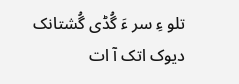تلو ءِ سر ءَ گُڈی گُشتانک دیوک اتک آ ات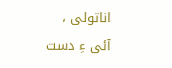اناتولی ،
آئی ءِ دست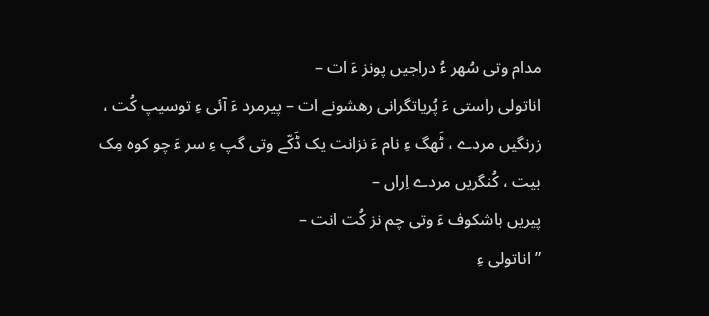مدام وتی سُھر ءُ دراجیں پونز ءَ ات –
اناتولی راستی ءَ پُریاتگرانی رهشونے ات – پیرمرد ءَ آئی ءِ توسیپ کُت ، زرنگیں مردے ، ٹَھگ ءِ نام ءَ نزانت یک ڈَکّے وتی گپ ءِ سر ءَ چو کوه مِک بیت ، کُنگریں مردے اِراں –
پیریں باشکوف ءَ وتی چم نز کُت انت –
” اناتولی ءِ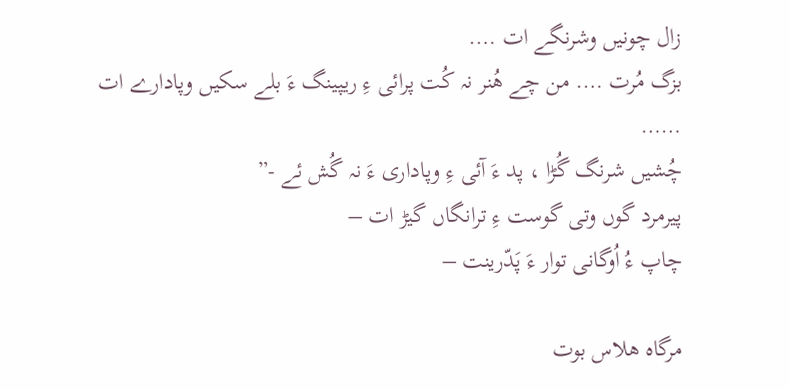زال چونیں وشرنگے ات ….
بزگ مُرت …. من چے ھُنر نہ کُت پرائی ءِ ریپینگ ءَ بلے سکیں وپادارے ات ……
چُشیں شرنگ گُڑا ، پد ءَ آئی ءِ وپاداری ءَ نہ گُش ئے -”
پیرمرد گوں وتی گوست ءِ ترانگاں گیڑ ات –
چاپ ءُ اُوگانی توار ءَ پَدّرینت –

مرگاه هلاس بوت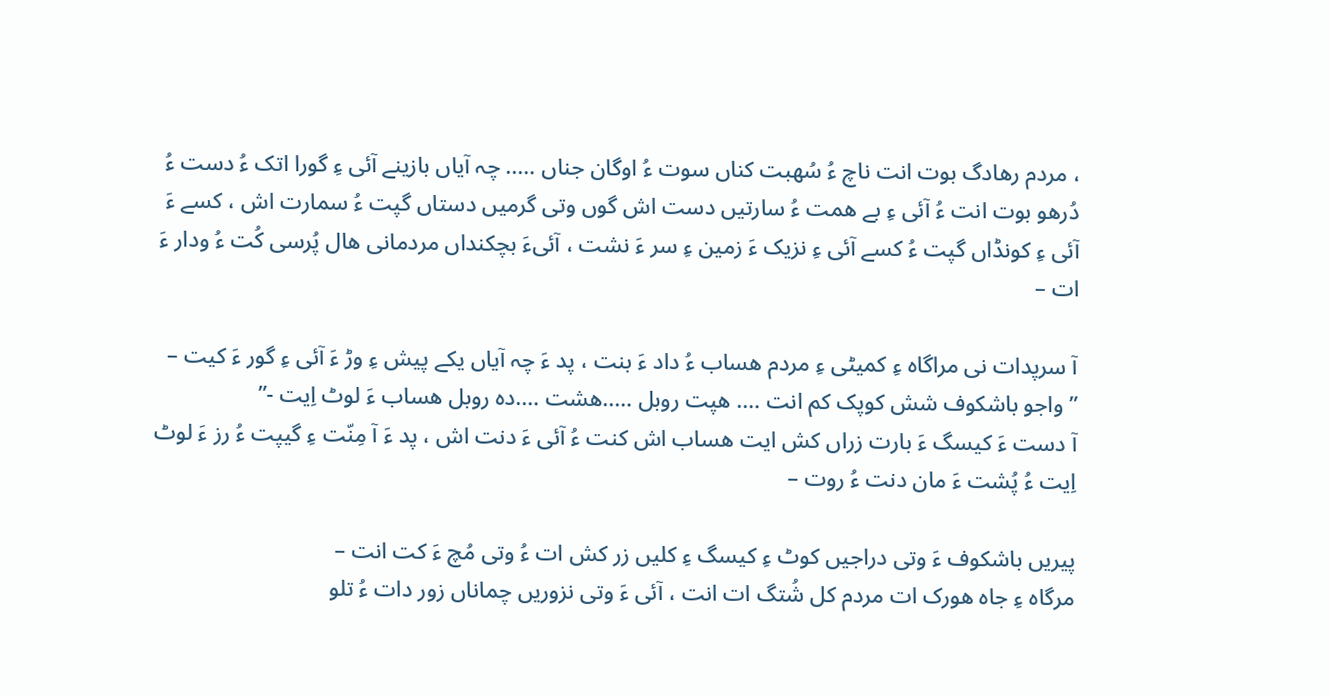، مردم رهادگ بوت انت ناچ ءُ سُھبت کناں سوت ءُ اوگان جناں ….. چہ آیاں بازینے آئی ءِ گورا اتک ءُ دست ءُ دُرهو بوت انت ءُ آئی ءِ بے همت ءُ سارتیں دست اش گوں وتی گرمیں دستاں گپت ءُ سمارت اش ، کسے ءَ آئی ءِ کونڈاں گپت ءُ کسے آئی ءِ نزیک ءَ زمین ءِ سر ءَ نشت ، آئیءَ بچکنداں مردمانی هال پُرسی کُت ءُ ودار ءَ ات –

آ سرپدات نی مراگاه ءِ کمیٹی ءِ مردم هساب ءُ داد ءَ بنت ، پد ءَ چہ آیاں یکے پیش ءِ وڑ ءَ آئی ءِ گور ءَ کیت –
” واجو باشکوف شش کوپک کم انت …. ھپت روبل …..ھشت ….ده روبل هساب ءَ لوٹ اِیت -”
آ دست ءَ کیسگ ءَ بارت زراں کش ایت هساب اش کنت ءُ آئی ءَ دنت اش ، پد ءَ آ مِنّت ءِ گیپت ءُ رز ءَ لوٹ اِیت ءُ پُشت ءَ مان دنت ءُ روت –

پیریں باشکوف ءَ وتی دراجیں کوٹ ءِ کیسگ ءِ کلیں زر کش ات ءُ وتی مُچ ءَ کت انت –
مرگاه ءِ جاه هورک ات مردم کل شُتگ ات انت ، آئی ءَ وتی نزوریں چماناں زور دات ءُ تلو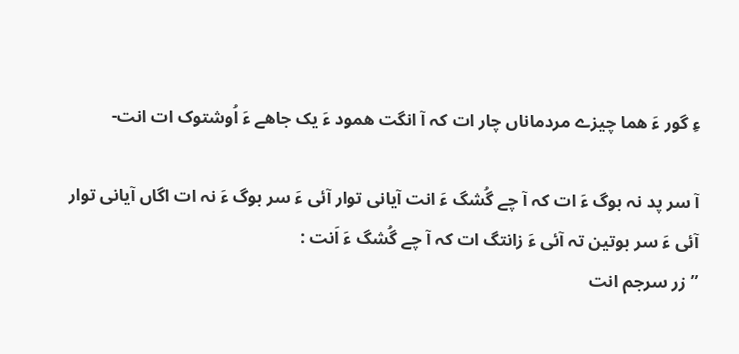ءِ گور ءَ هما چیزے مردماناں چار ات کہ آ انگت همود ءَ یک جاھے ءَ اُوشتوک ات انت-

آ سر پد نہ بوگ ءَ ات کہ آ چے گُشگ ءَ انت آیانی توار آئی ءَ سر بوگ ءَ نہ ات اگاں آیانی توار آئی ءَ سر بوتین تہ آئی ءَ زانتگ ات کہ آ چے گُشگ ءَ اَنت :
” زر سرجم انت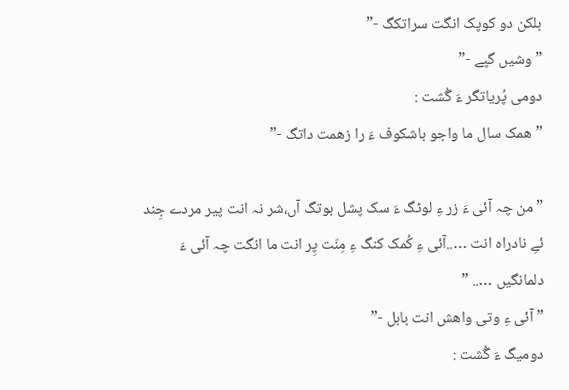بلکن دو کوپک انگت سراتکگ -”
” وشیں گپے -”
دومی پُریاتگر ءَ گُشت :
” همک سال ما واجو باشکوف ءَ را زهمت داتگ -”

” من چہ آئی ءَ زر ءِ لوٹگ ءَ سک پشل بوتگ آں،شر نہ انت پیر مردے جِند ئےِ نادراه انت …..آئی ءِ کُمک کنگ ءِ مِنّت پِر انت ما انگت چہ آئی ءَ دلمانگیں ….. ”
” آئی ءِ وتی واھش انت بابل -”
دومیگ ءَ گُشت :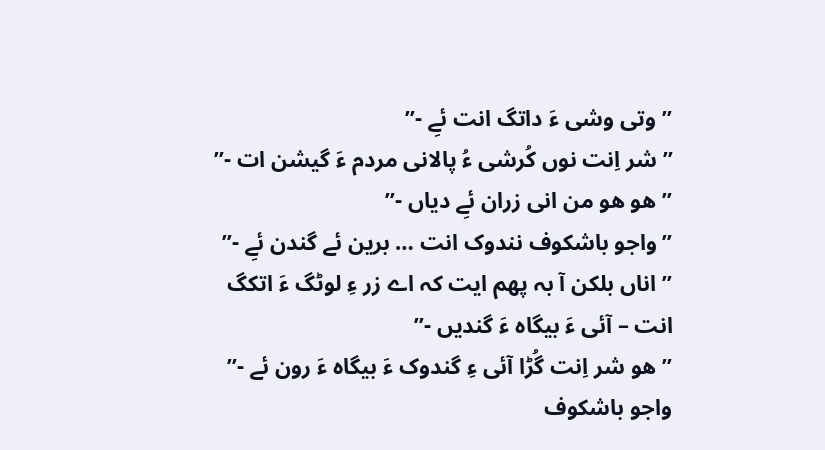” وتی وشی ءَ داتگ انت ئےِ -”
” شر اِنت نوں کُرشی ءُ پالانی مردم ءَ گیشن ات -”
” هو هو من انی زران ئےِ دیاں -”
” واجو باشکوف نندوک انت … برین ئے گندن ئےِ -”
” اناں بلکن آ بہ پهم ایت کہ اے زر ءِ لوٹگ ءَ اتکگ انت – آئی ءَ بیگاه ءَ گندیں -”
” هو شر اِنت گُڑا آئی ءِ گندوک ءَ بیگاه ءَ رون ئے -”
واجو باشکوف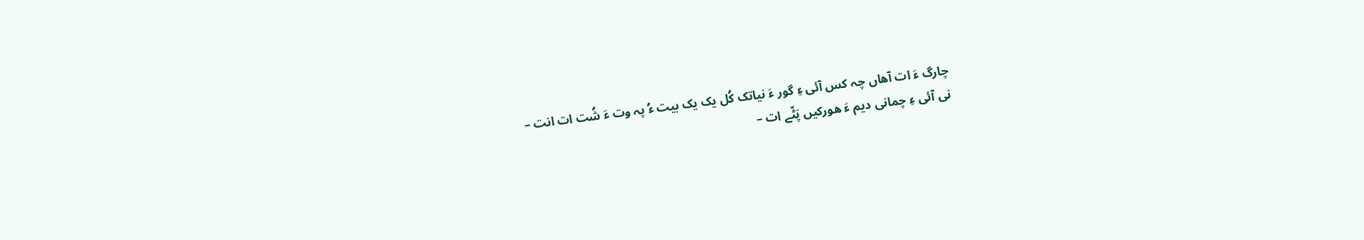چارگ ءَ ات آهاں چہ کس آئی ءِ گور ءَ نیاتک کُل یک یک بیت ءُ پہ وت ءَ شُت ات انت –
نی آئی ءِ چمانی دیم ءَ هورکیں پَٹّے ات –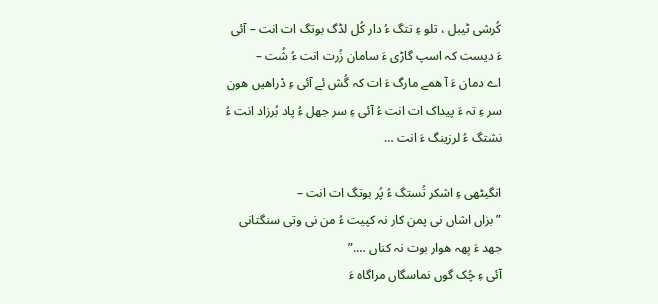کُرشی ٹیبل ، تلو ءِ تتگ ءُ دار کُل لڈگ بوتگ ات انت – آئی ءَ دیست کہ اسپ گاڑی ءَ سامان زُرت انت ءُ شُت –
اے دمان ءَ آ همے مارگ ءَ ات کہ گُش ئے آئی ءِ دْراھیں هون سر ءِ تہ ءَ پیداک ات انت ءُ آئی ءِ سر جهل ءُ پاد بُرزاد انت ءُ نشتگ ءُ لرزینگ ءَ انت …

انگیٹهی ءِ اشکر تُستگ ءُ پُر بوتگ ات انت –
” بزاں اشاں نی پمن کار نہ کپیت ءُ من نی وتی سنگتانی جهد ءَ بِهہ هوار بوت نہ کناں ….”
آئی ءِ چُک گوں نماسگاں مراگاه ءَ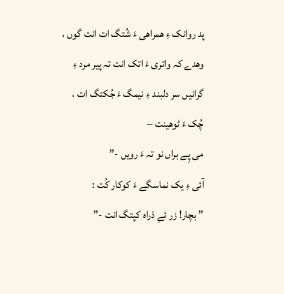پد روانک ءِ همراھی ءَ شُتگ ات انت گوں ، وهدے کہ واتری ءَ اتک انت تہ پیر مرد ءِ گرانیں سر دلبند ءِ نیمگ ءَ جُکتگ ات ، چُک ءَ ٹوھینت –
می پِے براں نو تہ ءَ رویں -”
آئی ءِ یک نماسگے ءَ کوکار کُت :
” بچار! زر ئےِ دْراه کپتگ انت -”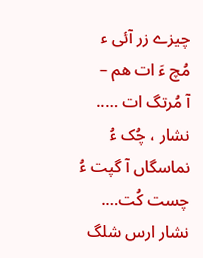چیزے زر آئی ء مُچ ءَ ات هم –
آ مُرتگ ات …..
نشار ، چُک ءُ نماسگاں آ گپت ءُ چست کُت….
نشار ارس شلگ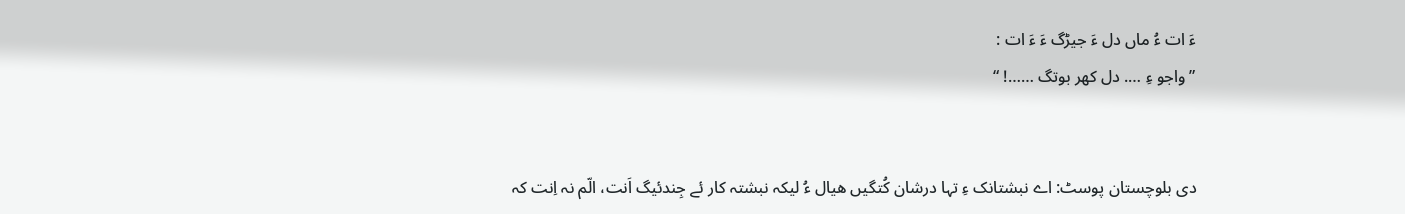ءَ ات ءُ ماں دل ءَ جیڑگ ءَ ءَ ات :
” واجو ءِ …. دل کھر بوتگ ……! “


دی بلوچستان پوسٹ: اے نبشتانک ءِ تہا درشان کُتگیں ھیال ءُ لیکہ نبشتہ کار ئے جِندئیگ اَنت، الّم نہ اِنت کہ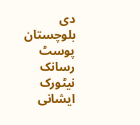دی بلوچستان پوسٹ رسانک نیٹورک ایشانی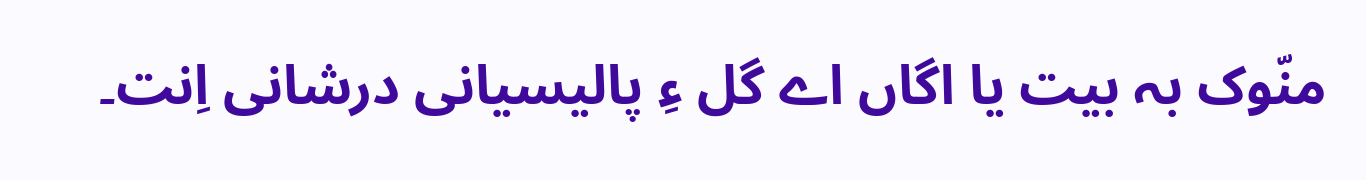منّوک بہ بیت یا اگاں اے گل ءِ پالیسیانی درشانی اِنت۔